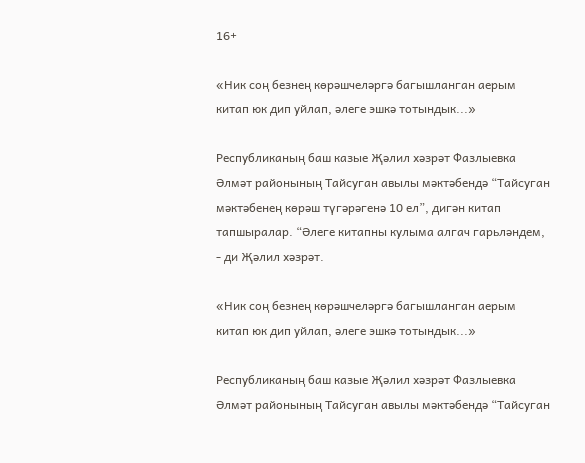16+

«Ник соң безнең көрәшчеләргә багышланган аерым китап юк дип уйлап, әлеге эшкә тотындык...»

Республиканың баш казые Җәлил хәзрәт Фазлыевка Әлмәт районының Тайсуган авылы мәктәбендә “Тайсуган мәктәбенең көрәш түгәрәгенә 10 ел”, дигән китап тапшыралар. “Әлеге китапны кулыма алгач гарьләндем, - ди Җәлил хәзрәт.

«Ник соң безнең көрәшчеләргә багышланган аерым китап юк дип уйлап, әлеге эшкә тотындык...»

Республиканың баш казые Җәлил хәзрәт Фазлыевка Әлмәт районының Тайсуган авылы мәктәбендә “Тайсуган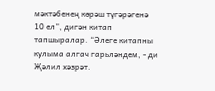мәктәбенең көрәш түгәрәгенә 10 ел”, дигән китап тапшыралар. “Әлеге китапны кулыма алгач гарьләндем, - ди Җәлил хәзрәт.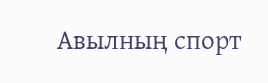Авылның спорт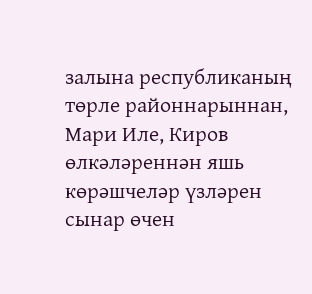залына республиканың төрле районнарыннан, Мари Иле, Киров өлкәләреннән яшь көрәшчеләр үзләрен сынар өчен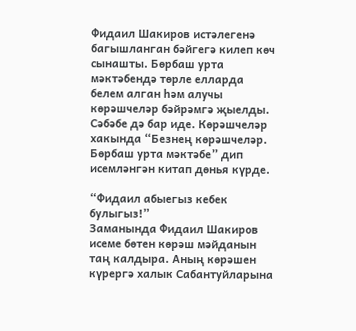Фидаил Шакиров истәлегенә багышланган бәйгегә килеп көч сынашты. Бөрбаш урта мәктәбендә төрле елларда белем алган һәм алучы көрәшчеләр бәйрәмгә җыелды. Сәбәбе дә бар иде. Көрәшчеләр хакында “Безнең көрәшчеләр. Бөрбаш урта мәктәбе” дип исемләнгән китап дөнья күрде.

“Фидаил абыегыз кебек булыгыз!”
Заманында Фидаил Шакиров исеме бөтен көрәш мәйданын таң калдыра. Аның көрәшен күрергә халык Сабантуйларына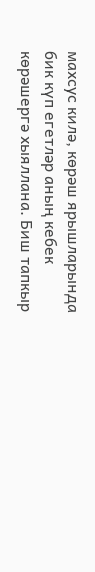махсус килә, көрәш ярышларында бик күп егетләр аның кебек көрәшергә хыяллана. Биш тапкыр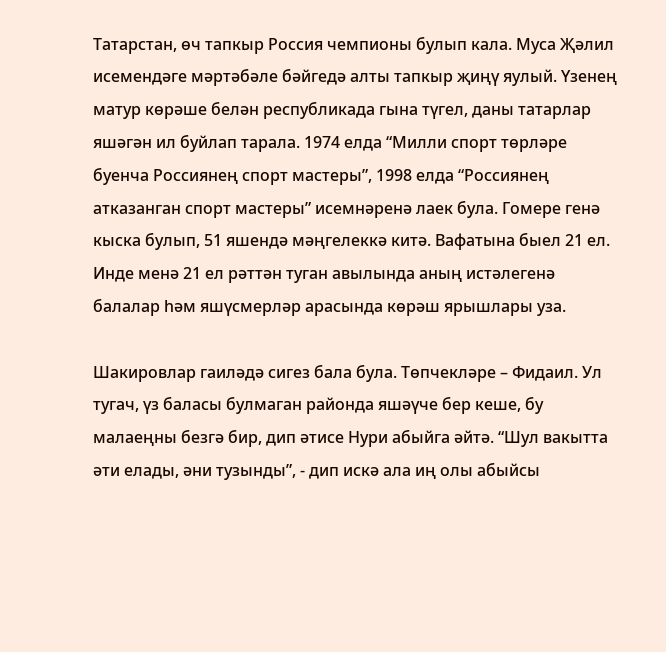Татарстан, өч тапкыр Россия чемпионы булып кала. Муса Җәлил исемендәге мәртәбәле бәйгедә алты тапкыр җиңү яулый. Үзенең матур көрәше белән республикада гына түгел, даны татарлар яшәгән ил буйлап тарала. 1974 елда “Милли спорт төрләре буенча Россиянең спорт мастеры”, 1998 елда “Россиянең атказанган спорт мастеры” исемнәренә лаек була. Гомере генә кыска булып, 51 яшендә мәңгелеккә китә. Вафатына быел 21 ел. Инде менә 21 ел рәттән туган авылында аның истәлегенә балалар һәм яшүсмерләр арасында көрәш ярышлары уза.

Шакировлар гаиләдә сигез бала була. Төпчекләре – Фидаил. Ул тугач, үз баласы булмаган районда яшәүче бер кеше, бу малаеңны безгә бир, дип әтисе Нури абыйга әйтә. “Шул вакытта әти елады, әни тузынды”, - дип искә ала иң олы абыйсы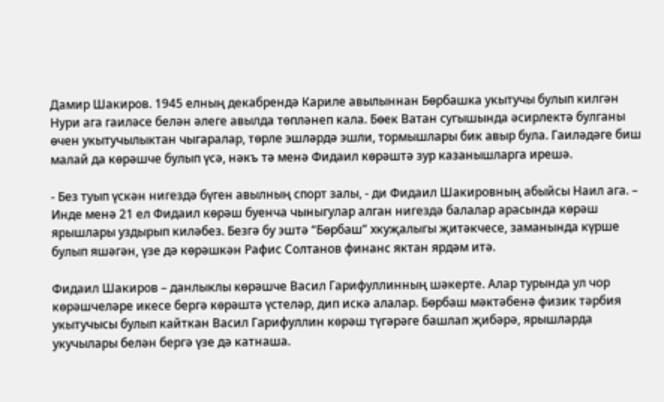Дамир Шакиров. 1945 елның декабрендә Кариле авылыннан Бөрбашка укытучы булып килгән Нури ага гаиләсе белән әлеге авылда төпләнеп кала. Бөек Ватан сугышында әсирлектә булганы өчен укытучылыктан чыгаралар, төрле эшләрдә эшли, тормышлары бик авыр була. Гаиләдәге биш малай да көрәшче булып үсә, нәкъ тә менә Фидаил көрәштә зур казанышларга ирешә.

- Без туып үскән нигездә бүген авылның спорт залы, - ди Фидаил Шакировның абыйсы Наил ага. – Инде менә 21 ел Фидаил көрәш буенча чыныгулар алган нигездә балалар арасында көрәш ярышлары уздырып киләбез. Безгә бу эштә “Бөрбаш” хкуҗалыгы җитәкчесе, заманында күрше булып яшәгән, үзе дә көрәшкән Рафис Солтанов финанс яктан ярдәм итә.

Фидаил Шакиров – данлыклы көрәшче Васил Гарифуллинның шәкерте. Алар турында ул чор көрәшчеләре икесе бергә көрәштә үстеләр, дип искә алалар. Бөрбаш мәктәбенә физик тәрбия укытучысы булып кайткан Васил Гарифуллин көрәш түгәрәге башлап җибәрә, ярышларда укучылары белән бергә үзе дә катнаша.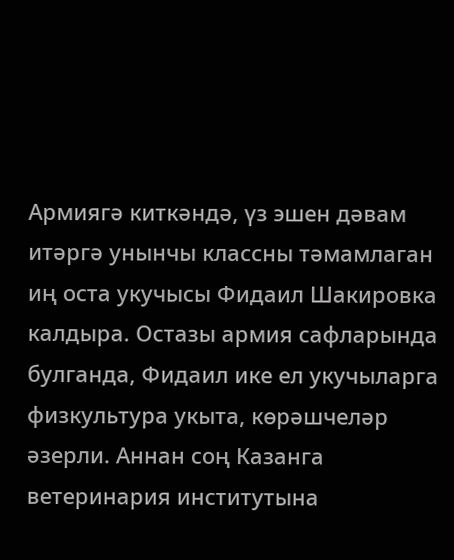Армиягә киткәндә, үз эшен дәвам итәргә унынчы классны тәмамлаган иң оста укучысы Фидаил Шакировка калдыра. Остазы армия сафларында булганда, Фидаил ике ел укучыларга физкультура укыта, көрәшчеләр әзерли. Аннан соң Казанга ветеринария институтына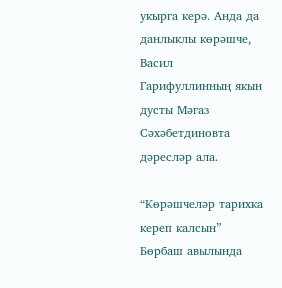укырга керә. Анда да данлыклы көрәшче, Васил Гарифуллинның якын дусты Мәгаз Сәхәбетдиновта дәресләр ала.

“Көрәшчеләр тарихка кереп калсын”
Бөрбаш авылында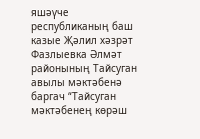яшәүче республиканың баш казые Җәлил хәзрәт Фазлыевка Әлмәт районының Тайсуган авылы мәктәбенә баргач “Тайсуган мәктәбенең көрәш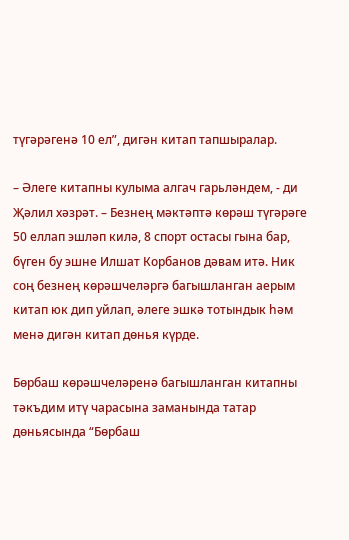түгәрәгенә 10 ел”, дигән китап тапшыралар.

– Әлеге китапны кулыма алгач гарьләндем, - ди Җәлил хәзрәт. – Безнең мәктәптә көрәш түгәрәге 50 еллап эшләп килә, 8 спорт остасы гына бар, бүген бу эшне Илшат Корбанов дәвам итә. Ник соң безнең көрәшчеләргә багышланган аерым китап юк дип уйлап, әлеге эшкә тотындык һәм менә дигән китап дөнья күрде.

Бөрбаш көрәшчеләренә багышланган китапны тәкъдим итү чарасына заманында татар дөньясында “Бөрбаш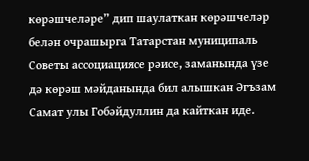көрәшчеләре” дип шаулаткан көрәшчеләр белән очрашырга Татарстан муниципаль Советы ассоциациясе рәисе, заманында үзе дә көрәш мәйданында бил алышкан Әгъзам Самат улы Гобәйдуллин да кайткан иде.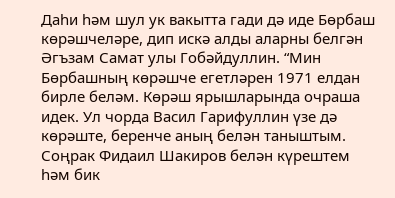Даһи һәм шул ук вакытта гади дә иде Бөрбаш көрәшчеләре, дип искә алды аларны белгән Әгъзам Самат улы Гобәйдуллин. “Мин Бөрбашның көрәшче егетләрен 1971 елдан бирле беләм. Көрәш ярышларында очраша идек. Ул чорда Васил Гарифуллин үзе дә көрәште, беренче аның белән таныштым. Соңрак Фидаил Шакиров белән күрештем һәм бик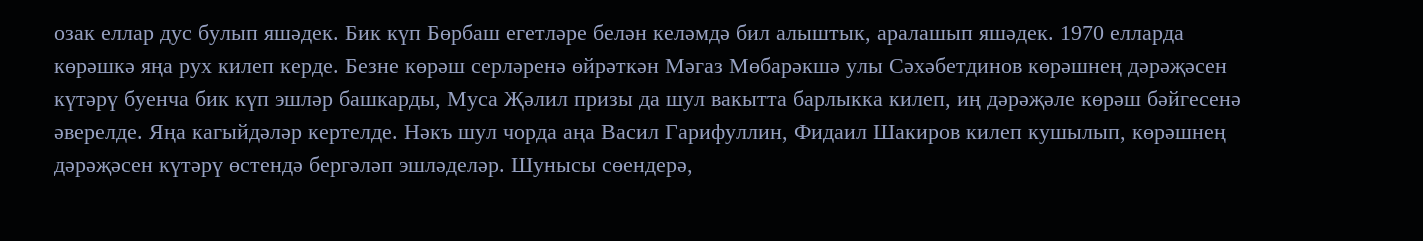озак еллар дус булып яшәдек. Бик күп Бөрбаш егетләре белән келәмдә бил алыштык, аралашып яшәдек. 1970 елларда көрәшкә яңа рух килеп керде. Безне көрәш серләренә өйрәткән Мәгаз Мөбарәкшә улы Сәхәбетдинов көрәшнең дәрәҗәсен күтәрү буенча бик күп эшләр башкарды, Муса Җәлил призы да шул вакытта барлыкка килеп, иң дәрәҗәле көрәш бәйгесенә әверелде. Яңа кагыйдәләр кертелде. Нәкъ шул чорда аңа Васил Гарифуллин, Фидаил Шакиров килеп кушылып, көрәшнең дәрәҗәсен күтәрү өстендә бергәләп эшләделәр. Шунысы сөендерә,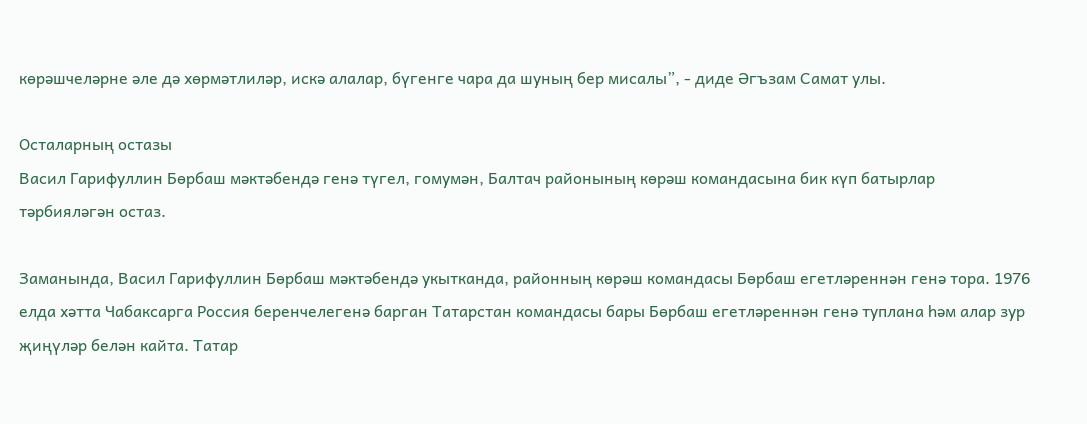көрәшчеләрне әле дә хөрмәтлиләр, искә алалар, бүгенге чара да шуның бер мисалы”, - диде Әгъзам Самат улы.

Осталарның остазы
Васил Гарифуллин Бөрбаш мәктәбендә генә түгел, гомумән, Балтач районының көрәш командасына бик күп батырлар тәрбияләгән остаз.

Заманында, Васил Гарифуллин Бөрбаш мәктәбендә укытканда, районның көрәш командасы Бөрбаш егетләреннән генә тора. 1976 елда хәтта Чабаксарга Россия беренчелегенә барган Татарстан командасы бары Бөрбаш егетләреннән генә туплана һәм алар зур җиңүләр белән кайта. Татар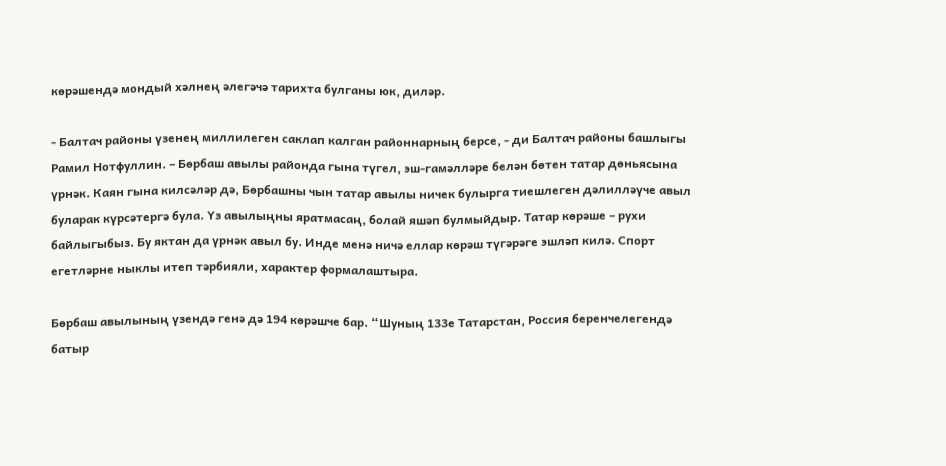көрәшендә мондый хәлнең әлегәчә тарихта булганы юк, диләр.

- Балтач районы үзенең миллилеген саклап калган районнарның берсе, - ди Балтач районы башлыгы Рамил Нотфуллин. – Бөрбаш авылы районда гына түгел, эш-гамәлләре белән бөтен татар дөньясына үрнәк. Каян гына килсәләр дә, Бөрбашны чын татар авылы ничек булырга тиешлеген дәлилләүче авыл буларак күрсәтергә була. Үз авылыңны яратмасаң, болай яшәп булмыйдыр. Татар көрәше – рухи байлыгыбыз. Бу яктан да үрнәк авыл бу. Инде менә ничә еллар көрәш түгәрәге эшләп килә. Спорт егетләрне ныклы итеп тәрбияли, характер формалаштыра.

Бөрбаш авылының үзендә генә дә 194 көрәшче бар. “Шуның 133е Татарстан, Россия беренчелегендә батыр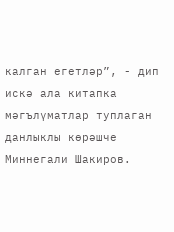калган егетләр”, - дип искә ала китапка мәгълүматлар туплаган данлыклы көрәшче Миннегали Шакиров.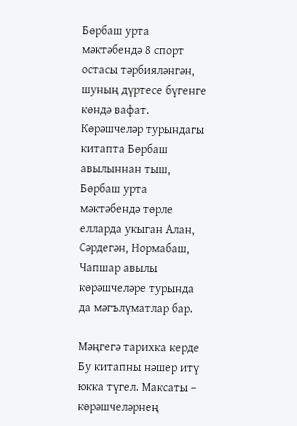Бөрбаш урта мәктәбендә 8 спорт остасы тәрбияләнгән, шуның дүртесе бүгенге көндә вафат. Көрәшчеләр турындагы китапта Бөрбаш авылыннан тыш, Бөрбаш урта мәктәбендә төрле елларда укыган Алан, Сәрдегән, Нормабаш, Чапшар авылы көрәшчеләре турында да мәгълүматлар бар.

Мәңгегә тарихка керде
Бу китапны нәшер итү юкка түгел. Максаты – көрәшчеләрнең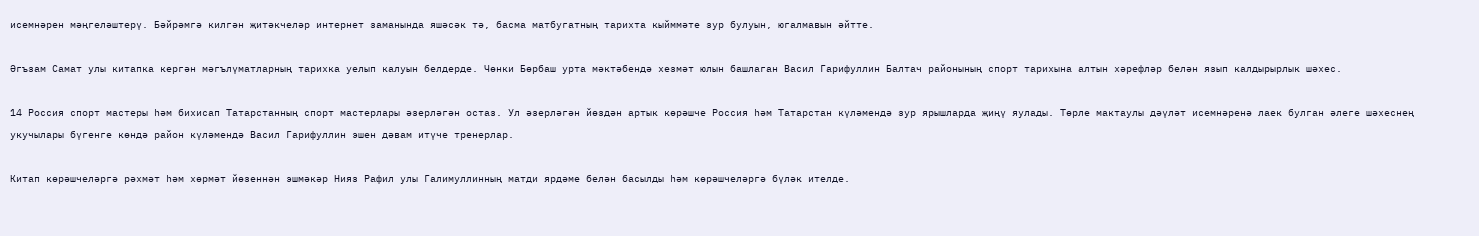исемнәрен мәңгеләштерү. Бәйрәмгә килгән җитәкчеләр интернет заманында яшәсәк тә, басма матбугатның тарихта кыйммәте зур булуын, югалмавын әйтте.

Әгъзам Самат улы китапка кергән мәгълүматларның тарихка уелып калуын белдерде. Чөнки Бөрбаш урта мәктәбендә хезмәт юлын башлаган Васил Гарифуллин Балтач районының спорт тарихына алтын хәрефләр белән язып калдырырлык шәхес.

14 Россия спорт мастеры һәм бихисап Татарстанның спорт мастерлары әзерләгән остаз. Ул әзерләгән йөздән артык көрәшче Россия һәм Татарстан күләмендә зур ярышларда җиңү яулады. Төрле мактаулы дәүләт исемнәренә лаек булган әлеге шәхеснең укучылары бүгенге көндә район күләмендә Васил Гарифуллин эшен дәвам итүче тренерлар.

Китап көрәшчеләргә рәхмәт һәм хөрмәт йөзеннән эшмәкәр Нияз Рафил улы Галимуллинның матди ярдәме белән басылды һәм көрәшчеләргә бүләк ителде.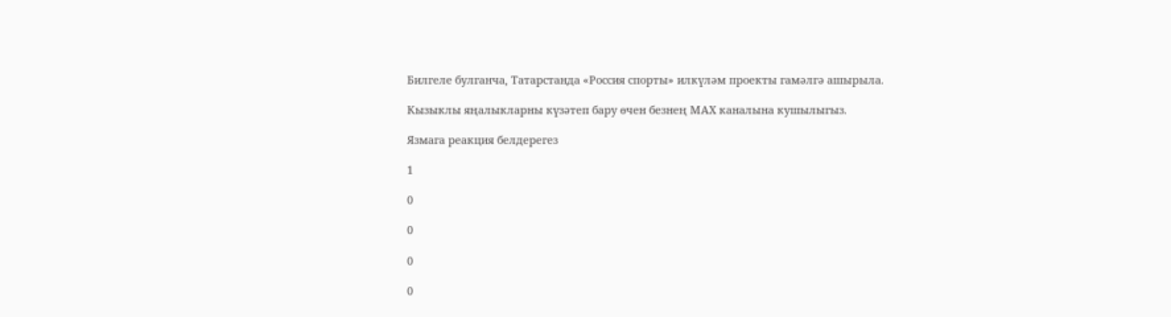Билгеле булганча, Татарстанда «Россия спорты» илкүләм проекты гамәлгә ашырыла.

Кызыклы яңалыкларны күзәтеп бару өчен безнең МАХ каналына кушылыгыз.

Язмага реакция белдерегез

1

0

0

0

0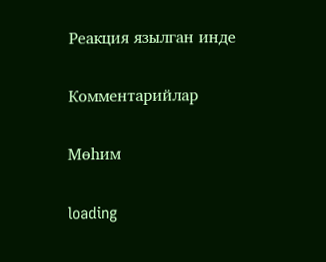Реакция язылган инде

Комментарийлар

Мөһим

loading